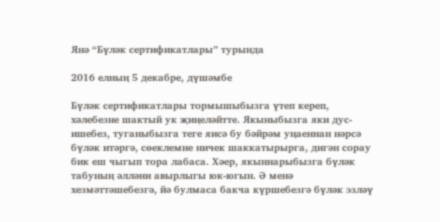Янә “Бүләк сертификатлары” турында

2016 елның 5 декабре, дүшәмбе

Бүләк сертификатлары тормышыбызга үтеп кереп, хәлебезне шактый ук җиңеләйтте. Якыныбызга яки дус-ишебез, туганыбызга теге яисә бу бәйрәм уңаеннан нәрсә бүләк итәргә, сөеклемне ничек шаккатырырга, дигән сорау бик еш чыгып тора лабаса. Хәер, якыннарыбызга бүләк табуның әлләни авырлыгы юк-югын. Ә менә хезмәттәшебезгә, йә булмаса бакча күршебезгә бүләк эзләү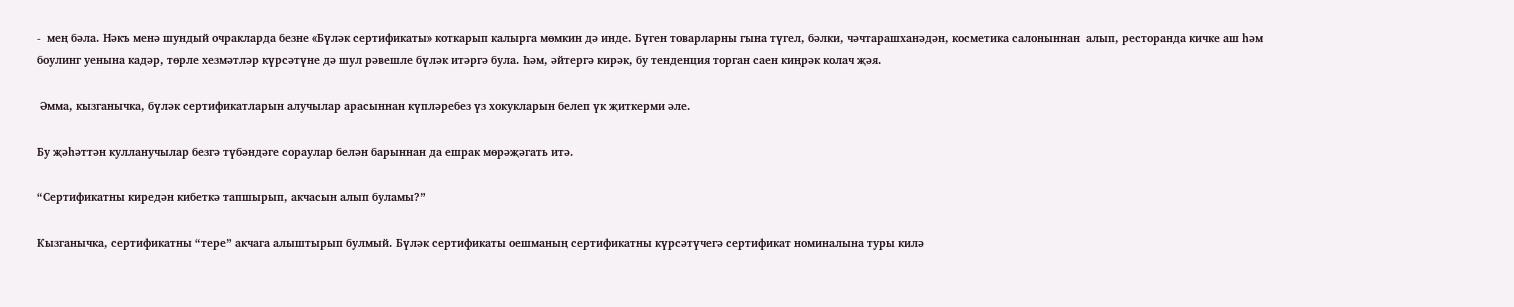-  мең бәла. Нәкъ менә шундый очракларда безне «Бүләк сертификаты» коткарып калырга мөмкин дә инде. Бүген товарларны гына түгел, бәлки, чәчтарашханәдән, косметика салоныннан  алып, ресторанда кичке аш һәм боулинг уенына кадәр, төрле хезмәтләр күрсәтүне дә шул рәвешле бүләк итәргә була. Һәм, әйтергә кирәк, бу тенденция торган саен киңрәк колач җәя.

 Әмма, кызганычка, бүләк сертификатларын алучылар арасыннан күпләребез үз хокукларын белеп үк җиткерми әле.

Бу җәһәттән кулланучылар безгә түбәндәге сораулар белән барыннан да ешрак мөрәҗәгать итә.

“Сертификатны киредән кибеткә тапшырып, акчасын алып буламы?”

Кызганычка, сертификатны “тере” акчага алыштырып булмый. Бүләк сертификаты оешманың сертификатны күрсәтүчегә сертификат номиналына туры килә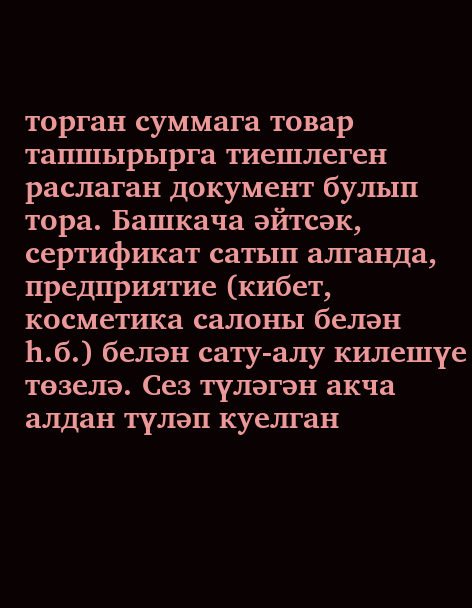торган суммага товар тапшырырга тиешлеген раслаган документ булып тора. Башкача әйтсәк, сертификат сатып алганда, предприятие (кибет, косметика салоны белән һ.б.) белән сату-алу килешүе төзелә. Сез түләгән акча алдан түләп куелган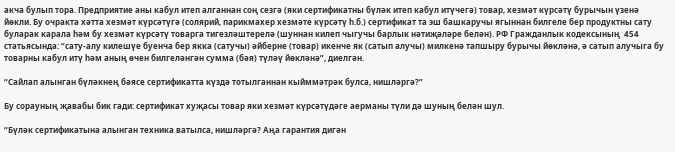акча булып тора. Предприятие аны кабул итеп алганнан соң сезгә (яки сертификатны бүләк итеп кабул итүчегә) товар, хезмәт күрсәтү бурычын үзенә йөкли. Бу очракта хәтта хезмәт күрсәтүгә (солярий, парикмахер хезмәте күрсәтү һ.б.) сертификат та эш башкаручы ягыннан билгеле бер продуктны сату буларак карала һәм бу хезмәт күрсәтү товарга тигезләштерелә (шуннан килеп чыгучы барлык нәтиҗәләре белән). РФ Гражданлык кодексының  454 статьясында: “сату-алу килешүе буенча бер якка (сатучы) әйберне (товар) икенче як (сатып алучы) милкенә тапшыру бурычы йөкләнә, ә сатып алучыга бу товарны кабул итү һәм аның өчен билгеләнгән сумма (бәя) түләү йөкләнә”, диелгән.

“Сайлап алынган бүләкнең бәясе сертификатта күздә тотылганнан кыйммәтрәк булса, нишләргә?”

Бу сорауның җавабы бик гади: сертификат хуҗасы товар яки хезмәт күрсәтүдәге аерманы түли дә шуның белән шул.

“Бүләк сертификатына алынган техника ватылса, нишләргә? Аңа гарантия дигән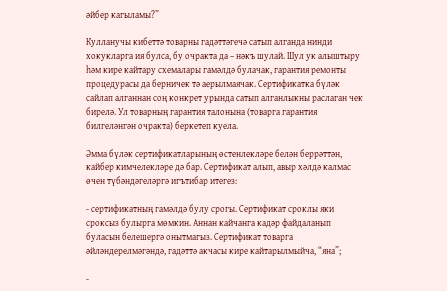әйбер кагыламы?”

Кулланучы кибеттә товарны гадәттәгечә сатып алганда нинди хокукларга ия булса, бу очракта да – нәкъ шулай. Шул ук алыштыру һәм кире кайтару схемалары гамәлдә булачак, гарантия ремонты процедурасы да берничек тә аерылмаячак. Сертификатка бүләк сайлап алганнан соң конкрет урында сатып алганлыкны раслаган чек бирелә. Ул товарның гарантия талонына (товарга гарантия билгеләнгән очракта) беркетеп куела.

Әмма бүләк сертификатларының өстенлекләре белән беррәттән, кайбер кимчелекләре дә бар. Сертификат алып, авыр хәлдә калмас өчен түбәндәгеләргә игътибар итегез:

- сертификатның гамәлдә булу срогы. Сертификат сроклы яки сроксыз булырга мөмкин. Аннан кайчанга кадәр файдаланып буласын белешергә онытмагыз. Сертификат товарга әйләндерелмәгәндә, гадәттә акчасы кире кайтарылмыйча, “яна”;

-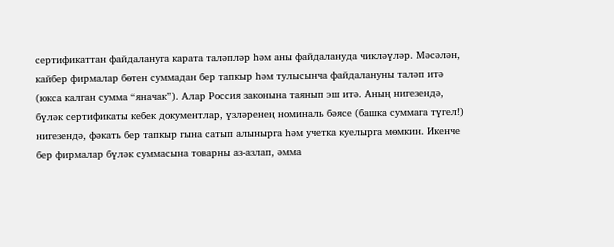сертификаттан файдалануга карата таләпләр һәм аны файдалануда чикләүләр. Мәсәлән, кайбер фирмалар бөтен суммадан бер тапкыр һәм тулысынча файдалануны таләп итә (юкса калган сумма “яначак”). Алар Россия законына таянып эш итә. Аның нигезендә, бүләк сертификаты кебек документлар, үзләренең номиналь бәясе (башка суммага түгел!) нигезендә, фәкать бер тапкыр гына сатып алынырга һәм учетка куелырга мөмкин. Икенче бер фирмалар бүләк суммасына товарны аз-азлап, әмма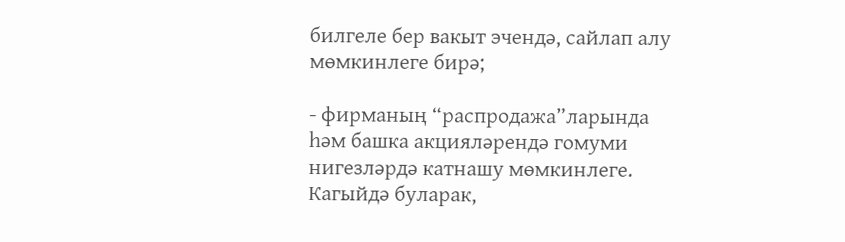билгеле бер вакыт эчендә, сайлап алу мөмкинлеге бирә;

- фирманың “распродажа”ларында һәм башка акцияләрендә гомуми нигезләрдә катнашу мөмкинлеге. Кагыйдә буларак,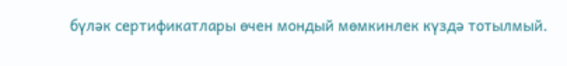бүләк сертификатлары өчен мондый мөмкинлек күздә тотылмый.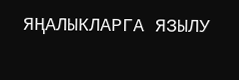ЯҢАЛЫКЛАРГА ЯЗЫЛУ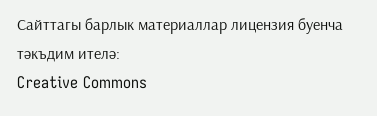Сайттагы барлык материаллар лицензия буенча тәкъдим ителә:
Creative Commons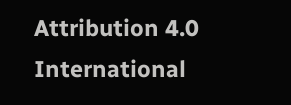Attribution 4.0 International